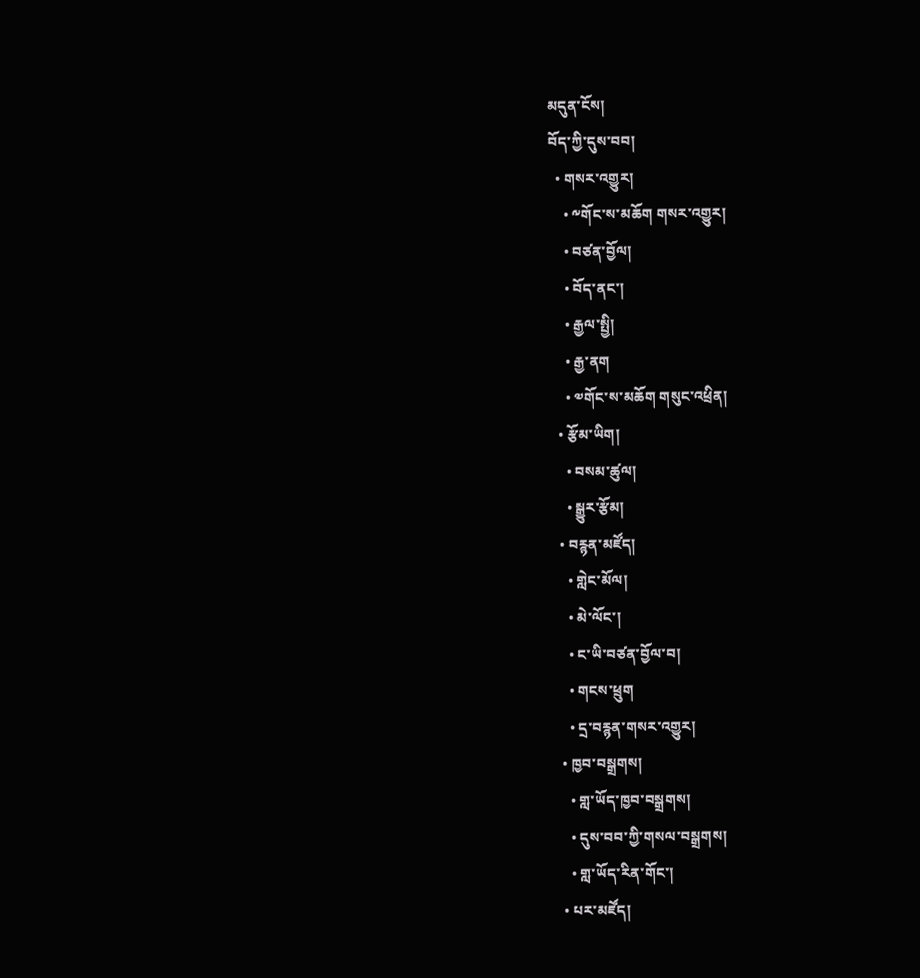མདུན་ངོས།
བོད་ཀྱི་དུས་བབ།
  • གསར་འགྱུར།
    • ༸གོང་ས་མཆོག གསར་འགྱུར།
    • བཙན་བྱོལ།
    • བོད་ནང་།
    • རྒྱལ་སྤྱི།
    • རྒྱ་ནག
    • ༧གོང་ས་མཆོག གསུང་འཕྲིན།
  • རྩོམ་ཡིག།
    • བསམ་ཚུལ།
    • སྒྱུར་རྩོམ།
  • བརྙན་མཛོད།
    • གླེང་མོལ།
    • མེ་ལོང་།
    • ང་ཡི་བཙན་བྱོལ་བ།
    • གངས་ཕྲུག
    • དྲ་བརྙན་གསར་འགྱུར།
  • ཁྱབ་བསྒྲགས།
    • གླ་ཡོད་ཁྱབ་བསྒྲགས།
    • དུས་བབ་ཀྱི་གསལ་བསྒྲགས།
    • གླ་ཡོད་རིན་གོང་།
  • པར་མཛོད།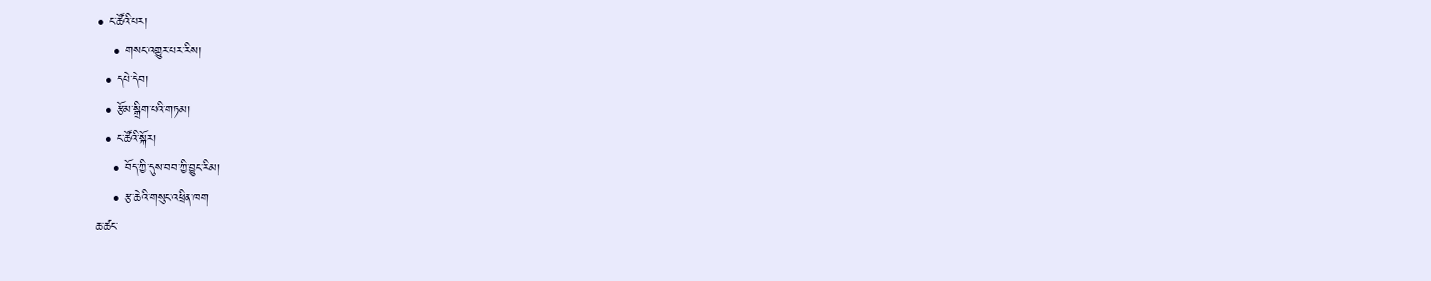• ང་ཚོའི་པར།
    • གསང་འགྱུར་པར་རིས།
  • དཔེ་དེབ།
  • རྩོམ་སྒྲིག་པའི་གཏམ།
  • ང་ཚོའི་སྐོར།
    • བོད་ཀྱི་དུས་བབ་ཀྱི་བྱུང་རིམ།
    • རྩ་ཆེའི་གསུང་འཕྲིན་ཁག
ཆ་ཚང་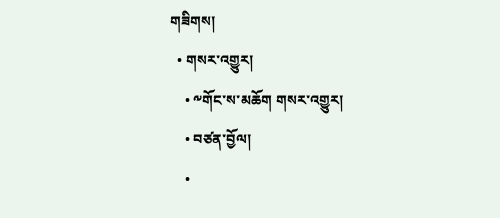གཟིགས།
  • གསར་འགྱུར།
    • ༸གོང་ས་མཆོག གསར་འགྱུར།
    • བཙན་བྱོལ།
    •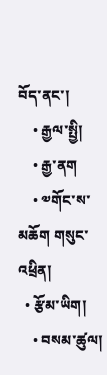བོད་ནང་།
    • རྒྱལ་སྤྱི།
    • རྒྱ་ནག
    • ༧གོང་ས་མཆོག གསུང་འཕྲིན།
  • རྩོམ་ཡིག།
    • བསམ་ཚུལ།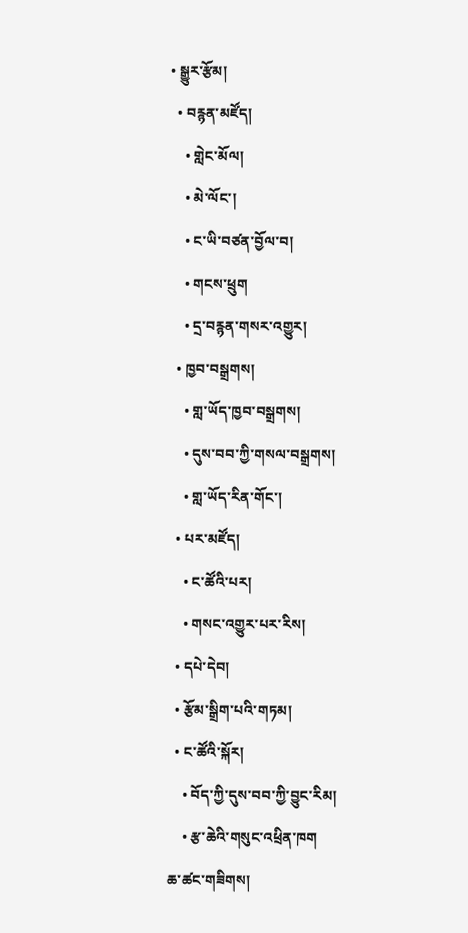• སྒྱུར་རྩོམ།
  • བརྙན་མཛོད།
    • གླེང་མོལ།
    • མེ་ལོང་།
    • ང་ཡི་བཙན་བྱོལ་བ།
    • གངས་ཕྲུག
    • དྲ་བརྙན་གསར་འགྱུར།
  • ཁྱབ་བསྒྲགས།
    • གླ་ཡོད་ཁྱབ་བསྒྲགས།
    • དུས་བབ་ཀྱི་གསལ་བསྒྲགས།
    • གླ་ཡོད་རིན་གོང་།
  • པར་མཛོད།
    • ང་ཚོའི་པར།
    • གསང་འགྱུར་པར་རིས།
  • དཔེ་དེབ།
  • རྩོམ་སྒྲིག་པའི་གཏམ།
  • ང་ཚོའི་སྐོར།
    • བོད་ཀྱི་དུས་བབ་ཀྱི་བྱུང་རིམ།
    • རྩ་ཆེའི་གསུང་འཕྲིན་ཁག
ཆ་ཚང་གཟིགས།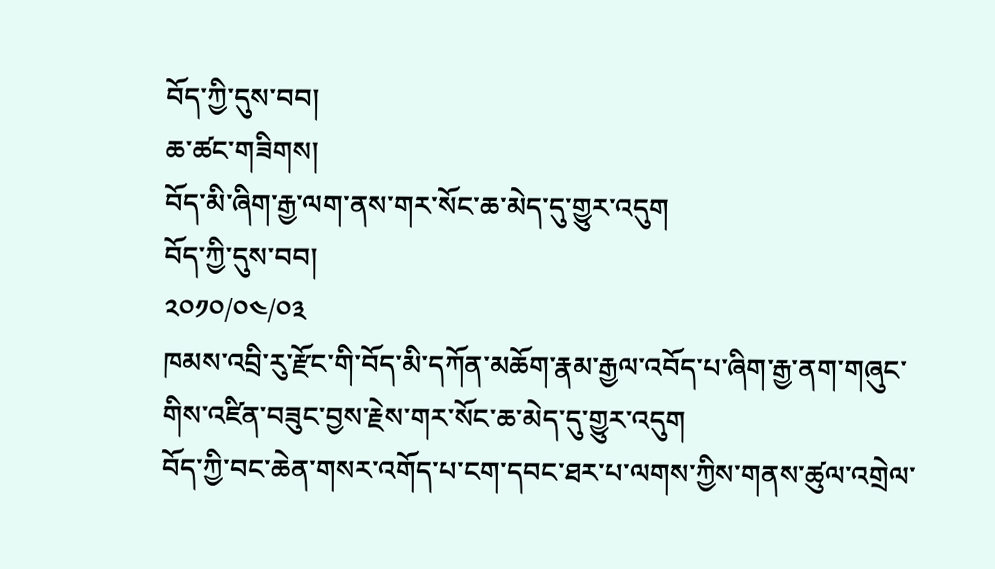བོད་ཀྱི་དུས་བབ།
ཆ་ཚང་གཟིགས།
བོད་མི་ཞིག་རྒྱ་ལག་ནས་གར་སོང་ཆ་མེད་དུ་གྱུར་འདུག
བོད་ཀྱི་དུས་བབ།
༢༠༡༠/༠༤/༠༣
ཁམས་འབྲི་རུ་རྫོང་གི་བོད་མི་དཀོན་མཆོག་རྣམ་རྒྱལ་འབོད་པ་ཞིག་རྒྱ་ནག་གཞུང་གིས་འཛིན་བཟུང་བྱས་རྗེས་གར་སོང་ཆ་མེད་དུ་གྱུར་འདུག
བོད་ཀྱི་བང་ཆེན་གསར་འགོད་པ་ངག་དབང་ཐར་པ་ལགས་ཀྱིས་གནས་ཚུལ་འགྲེལ་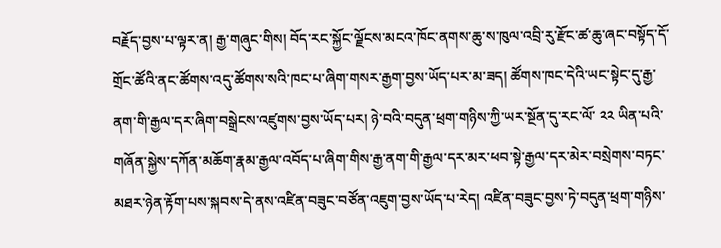བརྗོད་བྱས་པ་ལྟར་ན། རྒྱ་གཞུང་གིས། བོད་རང་སྐྱོང་ལྗོངས་མངའ་ཁོང་ནགས་ཆུ་ས་ཁུལ་འབྲི་རུ་རྫོང་ཚ་ཆུ་ཞང་བསྟོད་དོ་གྲོང་ཚོའི་ནང་ཚོགས་འདུ་ཚོགས་སའི་ཁང་པ་ཞིག་གསར་རྒྱག་བྱས་ཡོད་པར་མ་ཟད། ཚོགས་ཁང་དེའི་ཡང་སྟེང་དུ་རྒྱ་ནག་གི་རྒྱལ་དར་ཞིག་བསྒྲེངས་འཛུགས་བྱས་ཡོད་པར། ཉེ་བའི་བདུན་ཕྲག་གཉིས་ཀྱི་ཡར་སྔོན་དུ་རང་ལོ་ ༢༢ ཡིན་པའི་གཞོན་སྐྱེས་དཀོན་མཆོག་རྣམ་རྒྱལ་འབོད་པ་ཞིག་གིས་རྒྱ་ནག་གི་རྒྱལ་དར་མར་ཕབ་སྟེ་རྒྱལ་དར་མེར་བསྲེགས་བཏང་མཐར་ཉེན་རྟོག་པས་སྐབས་དེ་ནས་འཛིན་བཟུང་བཙོན་འཇུག་བྱས་ཡོད་པ་རེད། འཛིན་བཟུང་བྱས་ཏེ་བདུན་ཕྲག་གཉིས་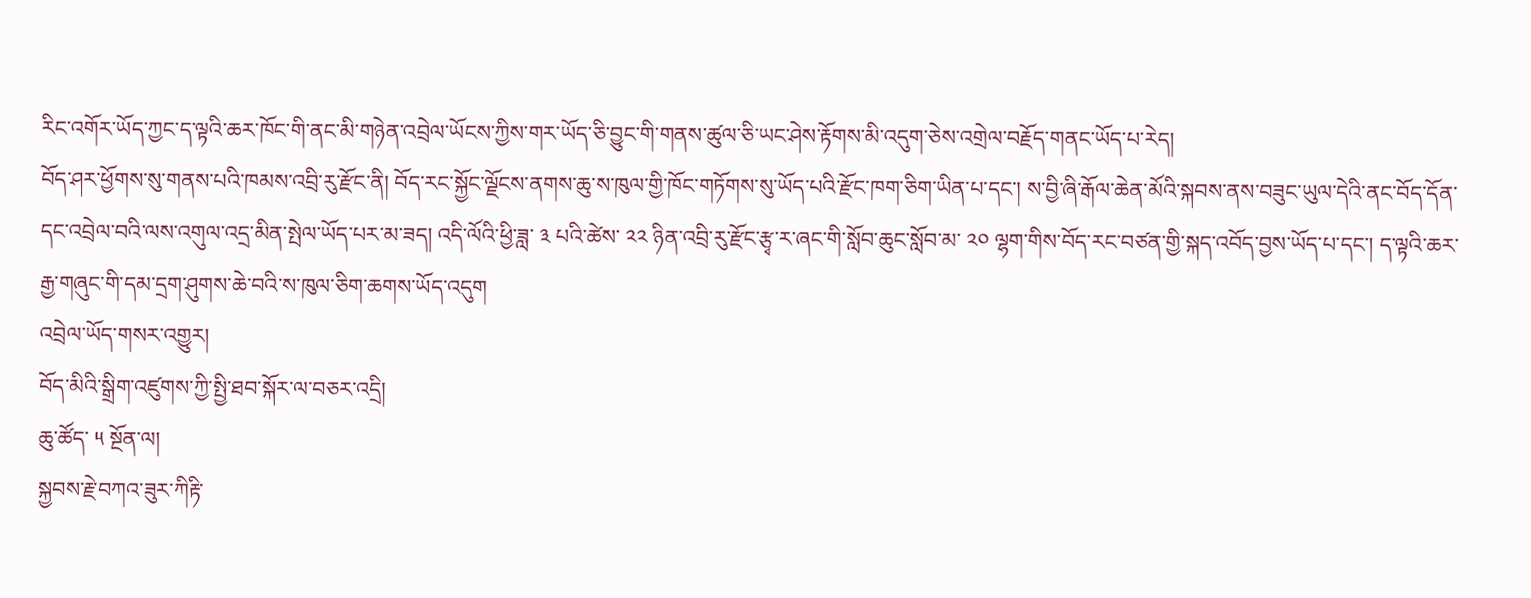རིང་འགོར་ཡོད་ཀྱང་ད་ལྟའི་ཆར་ཁོང་གི་ནང་མི་གཉེན་འབྲེལ་ཡོངས་ཀྱིས་གར་ཡོད་ཅི་བྱུང་གི་གནས་ཚུལ་ཅི་ཡང་ཤེས་རྟོགས་མི་འདུག་ཅེས་འགྲེལ་བརྗོད་གནང་ཡོད་པ་རེད།
བོད་ཤར་ཕྱོགས་སུ་གནས་པའི་ཁམས་འབྲི་རུ་རྫོང་ནི། བོད་རང་སྐྱོང་ལྗོངས་ནགས་ཆུ་ས་ཁུལ་གྱི་ཁོང་གཏོགས་སུ་ཡོད་པའི་རྫོང་ཁག་ཅིག་ཡིན་པ་དང་། ས་བྱི་ཞི་རྒོལ་ཆེན་མོའི་སྐབས་ནས་བཟུང་ཡུལ་དེའི་ནང་བོད་དོན་དང་འབྲེལ་བའི་ལས་འགུལ་འདྲ་མིན་སྤེལ་ཡོད་པར་མ་ཟད། འདི་ལོའི་ཕྱི་ཟླ་ ༣ པའི་ཚེས་ ༢༢ ཉིན་འབྲི་རུ་རྫོང་རྩྭ་ར་ཞང་གི་སློབ་ཆུང་སློབ་མ་ ༢༠ ལྷག་གིས་བོད་རང་བཙན་གྱི་སྐད་འབོད་བྱས་ཡོད་པ་དང་། ད་ལྟའི་ཆར་རྒྱ་གཞུང་གི་དམ་དྲག་ཤུགས་ཆེ་བའི་ས་ཁུལ་ཅིག་ཆགས་ཡོད་འདུག
འབྲེལ་ཡོད་གསར་འགྱུར།
བོད་མིའི་སྒྲིག་འཛུགས་ཀྱི་སྤྱི་ཐབ་སྐོར་ལ་བཅར་འདྲི།
ཆུ་ཚོད་ ༥ སྔོན་ལ།
སྐྱབས་རྗེ་བཀའ་ཟུར་ཀིརྟི་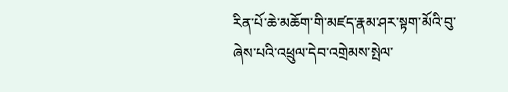རིན་པོ་ཆེ་མཆོག་གི་མཛད་རྣམ་ཤར་སྟག་མོའི་བུ་ཞེས་པའི་འཕྲུལ་དེབ་འགྲེམས་སྤེལ་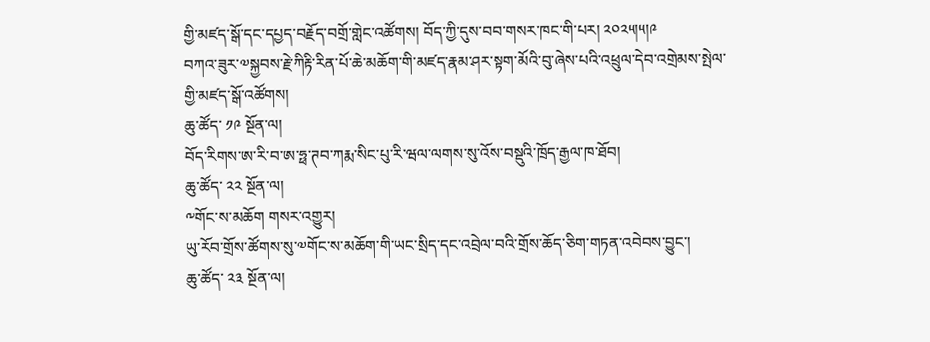གྱི་མཛད་སྒོ་དང་དཔྱད་བརྗོད་བགྲོ་གླེང་འཚོགས། བོད་ཀྱི་དུས་བབ་གསར་ཁང་གི་པར། ༢༠༢༥།༥།༩
བཀའ་ཟུར་༧སྐྱབས་རྗེ་ཀིརྟི་རིན་པོ་ཆེ་མཆོག་གི་མཛད་རྣམ་ཤར་སྟག་མོའི་བུ་ཞེས་པའི་འཕྲུལ་དེབ་འགྲེམས་སྤེལ་གྱི་མཛད་སྒོ་འཚོགས།
ཆུ་ཚོད་ ༡༩ སྔོན་ལ།
བོད་རིགས་ཨ་རི་བ་ཨ་ཧྥ་ཊབ་ཀརྨ་སིང་པུ་རི་ཝལ་ལགས་སུ་འོས་བསྡུའི་ཁྲོད་རྒྱལ་ཁ་ཐོབ།
ཆུ་ཚོད་ ༢༢ སྔོན་ལ།
༸གོང་ས་མཆོག གསར་འགྱུར།
ཡུ་རོབ་གྲོས་ཚོགས་སུ་༧གོང་ས་མཆོག་གི་ཡང་སྲིད་དང་འབྲེལ་བའི་གྲོས་ཆོད་ཅིག་གཏན་འབེབས་བྱུང་།
ཆུ་ཚོད་ ༢༣ སྔོན་ལ།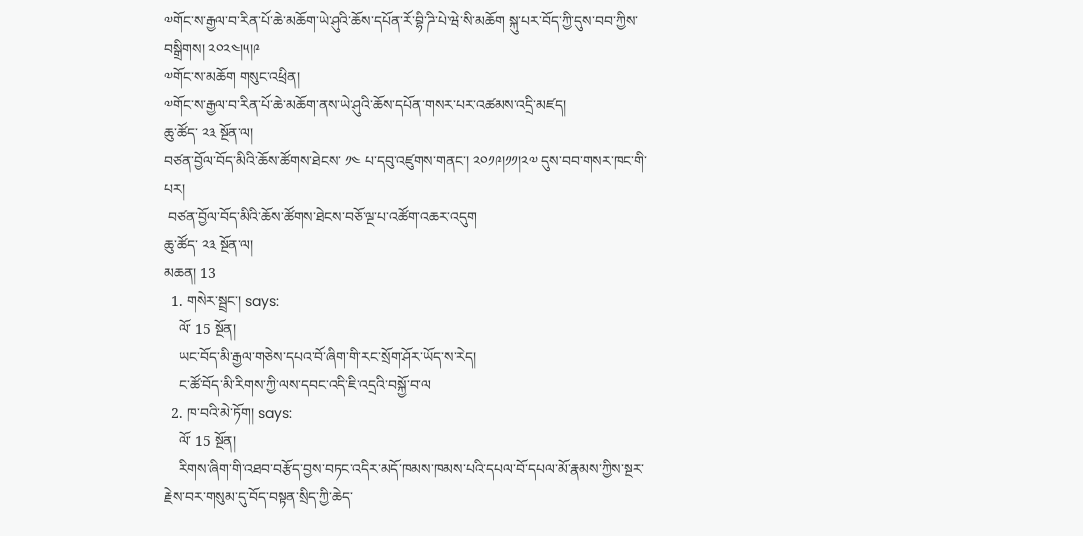༧གོང་ས་རྒྱལ་བ་རིན་པོ་ཆེ་མཆོག་ཡེ་ཤུའི་ཆོས་དཔོན་རོ་བྷི་ཌི་པེ་ཝེ་སི་མཆོག སྐུ་པར་བོད་ཀྱི་དུས་བབ་ཀྱིས་བསྒྲིགས། ༢༠༢༤།༥།༩
༧གོང་ས་མཆོག གསུང་འཕྲིན།
༧གོང་ས་རྒྱལ་བ་རིན་པོ་ཆེ་མཆོག་ནས་ཡེ་ཤུའི་ཆོས་དཔོན་གསར་པར་འཚམས་འདྲི་མཛད།
ཆུ་ཚོད་ ༢༣ སྔོན་ལ།
བཙན་བྱོལ་བོད་མིའི་ཆོས་ཚོགས་ཐེངས་ ༡༤ པ་དབུ་འཛུགས་གནང་། ༢༠༡༩།༡༡།༢༧ དུས་བབ་གསར་ཁང་གི་པར།
 བཙན་བྱོལ་བོད་མིའི་ཆོས་ཚོགས་ཐེངས་བཅོ་ལྔ་པ་འཚོག་འཆར་འདུག
ཆུ་ཚོད་ ༢༣ སྔོན་ལ།
མཆན། 13
  1. གསེར་སྦྲང་། says:
    ལོ་ 15 སྔོན།
    ཡང་བོད་མི་རྒྱལ་གཅེས་དཔའ་བོ་ཞིག་གི་རང་སྲོག་ཤོར་ཡོད་ས་རེད།
    ང་ཚོ་བོད་མི་རིགས་ཀྱི་ལས་དབང་འདི་ཇི་འདྲའི་བསྐྱོ་བ་ལ
  2. ཁ་བའི་མེ་ཏོག། says:
    ལོ་ 15 སྔོན།
    རིགས་ཞིག་གི་འཐབ་བརྩོད་བྱས་བཏང་འདིར་མདོ་ཁམས་ཁམས་པའི་དཔལ་བོ་དཔལ་མོ་རྣམས་ཀྱིས་སྔར་རྗེས་བར་གསུམ་དུ་བོད་བསྟན་སྲིད་ཀྱི་ཆེད་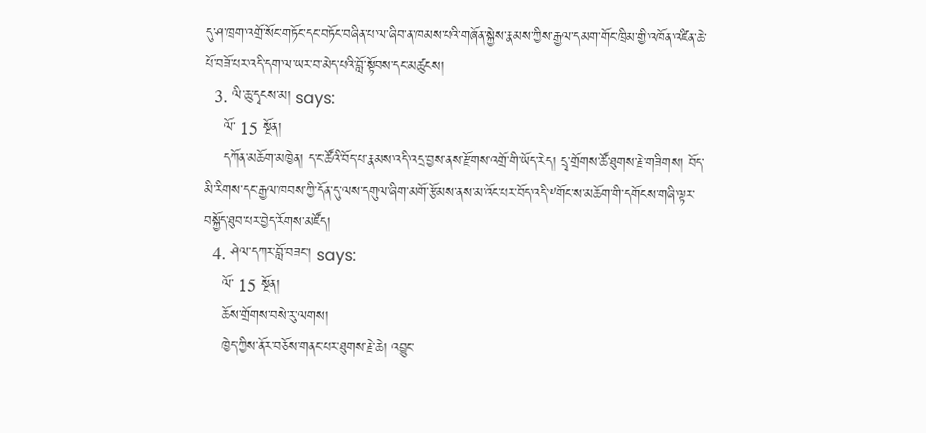དུ་ཤ་ཁྲག་འགྲོ་སོང་གཏོང་དང་བཏོང་བཞིན་པ་ལ་ཞིབ་ན་ཁམས་པའི་གཞོན་སྐྱེས་རྣམས་ཀྱིས་རྒྱལ་དམག་གོང་ཁྲིམ་གྱི་འཁོན་འཛིན་ཆེ་པོ་བཟོ་པར་འདི་དག་ལ་ཡར་བ་མེད་པའི་བློ་སྟོབས་དང་མཚུངས།
  3. ལི་ཆུ་དྭངས་མ། says:
    ལོ་ 15 སྔོན།
    དཀོན་མཆོག་མཁྱེན། ད་ང་ཚོའི་བོད་པ་རྣམས་འདི་འདྲ་བྱས་ནས་རྫོགས་འགྲོ་གི་ཡོད་རེད། དྲྭ་གྲོགས་ཚོ་ཐུགས་རྗེ་གཟིགས། བོད་མི་རིགས་དང་རྒྱལ་ཁབས་ཀྱི་དོན་དུ་ལས་དགུལ་ཞིག་མགོ་རྩོམས་ནས་མ་འོང་པར་བོད་འདི་༸གོང་ས་མཆོག་གི་དགོངས་གཞི་ལྟར་བསྐྱོད་ཐུབ་པར་བྱེད་རོགས་མཛོད།
  4. ཤེལ་དཀར་བློ་བཟང་། says:
    ལོ་ 15 སྔོན།
    ཆོས་གྲོགས་བསེ་རུ་ལགས།
    ཁྱེད་ཀྱིས་ནོར་བཅོས་གནང་པར་ཐུགས་རྗེ་ཆེ། འབྱུང་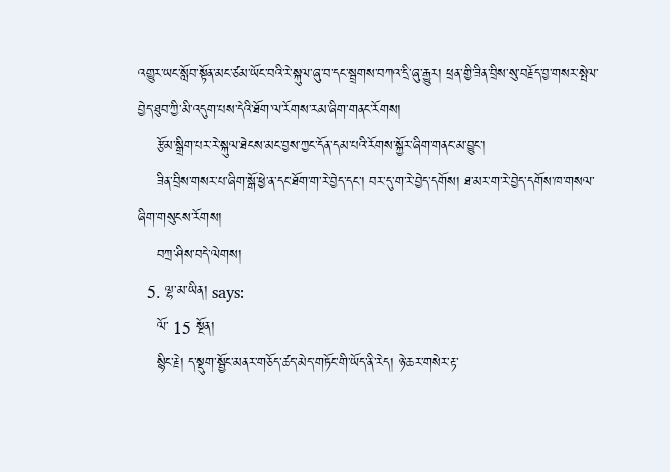འགྱུར་ཡང་སློབ་སྟོན་མང་ཙམ་ཡོང་བའི་རེ་སྐུལ་ཞུ་བ་དང་སྦྲགས་བཀའ་དྲི་ཞུ་རྒྱུར། ཕྲན་གྱི་ཟིན་བྲིས་སུ་བརྗོད་བྱ་གསར་སྤེལ་བྱེད་ཐུབ་ཀྱི་མི་འདུག་པས་དེའི་ཐོག་ལ་རོགས་རམ་ཞིག་གནང་རོགས།
    རྩོམ་སྒྲིག་པར་རེ་སྐུལ་ཐེངས་མང་བྱས་ཀྱང་དོན་དམ་པའི་རོགས་སྐྱོར་ཞིག་གནང་མ་བྱུང་།
    ཟིན་བྲིས་གསར་པ་ཞིག་སྒོ་ཕྱེ་ན་དང་ཐོག་ག་རེ་བྱེད་དང་། བར་དུ་ག་རེ་བྱེད་དགོས། ཐ་མར་ག་རེ་བྱེད་དགོས་ཁ་གསལ་ཞིག་གསུངས་རོགས།
    བཀྲ་ཤིས་བདེ་ལེགས།
  5. ལྷ་མ་ཡིན། says:
    ལོ་ 15 སྔོན།
    སྙིང་རྗེ། ད་སྡུག་སྦྱོང་མནར་གཅོད་ཚད་མེད་གཏོང་གི་ཡོད་ནི་རེད། ཉེ་ཆར་གསེར་རྟ་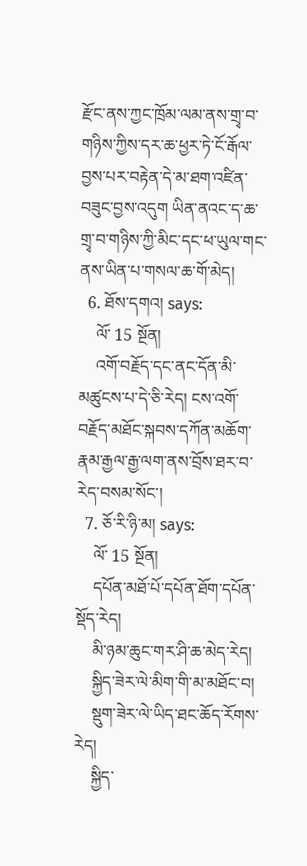རྫོང་ནས་ཀྱང་ཁྲོམ་ལམ་ནས་གྲྭ་བ་གཉིས་ཀྱིས་དར་ཆ་ཕྱར་ཏེ་ངོ་རྒོལ་བྱས་པར་བརྟེན་དེ་མ་ཐག་འཛིན་བཟུང་བྱས་འདུག ཡིན་ནའང་ད་ཆ་གྲྭ་བ་གཉིས་ཀྱི་མིང་དང་ཕ་ཡུལ་གང་ནས་ཡིན་པ་གསལ་ཆ་གོ་མེད།
  6. ཐོས་དགའ། says:
    ལོ་ 15 སྔོན།
    འགོ་བརྗོད་དང་ནང་དོན་མི་མཚུངས་པ་དེ་ཅི་རེད། ངས་འགོ་བརྗོད་མཐོང་སྐབས་དཀོན་མཆོག་རྣམ་རྒྱལ་རྒྱ་ལག་ནས་བྲོས་ཐར་བ་རེད་བསམ་སོང་།
  7. ཅོ་རི་ཉི་མ། says:
    ལོ་ 15 སྔོན།
    དཔོན་མཐོ་པོ་དཔོན་ཐོག་དཔོན་སྡོད་རེད།
    མི་ཉམ་ཆུང་གར་ཤི་ཆ་མེད་རེད།
    སྐྱིད་ཟེར་ལེ་མིག་གི་མ་མཐོང་བ།
    སྡུག་ཟེར་ལེ་ཡིད་ཐང་ཆོད་རོགས་རེད།
    སྐྱིད་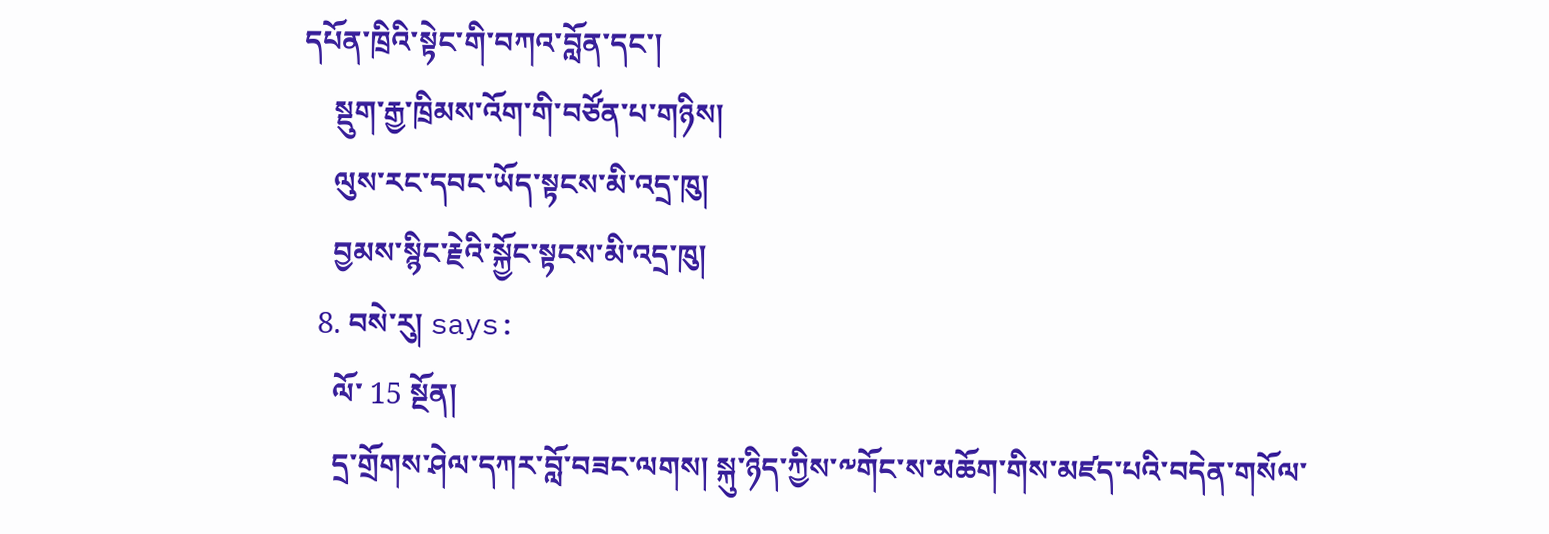དཔོན་ཁྲིའི་སྟེང་གི་བཀའ་བློན་དང་།
    སྡུག་རྒྱ་ཁྲིམས་འོག་གི་བཙོན་པ་གཉིས།
    ལུས་རང་དབང་ཡོད་སྟངས་མི་འདྲ་ཁུ།
    བྱམས་སྙིང་རྗེའི་སྐྱོང་སྟངས་མི་འདྲ་ཁུ།
  8. བསེ་རུ། says:
    ལོ་ 15 སྔོན།
    དྲ་གྲོགས་ཤེལ་དཀར་བློ་བཟང་ལགས། སྐུ་ཉིད་ཀྱིས་༸གོང་ས་མཆོག་གིས་མཛད་པའི་བདེན་གསོལ་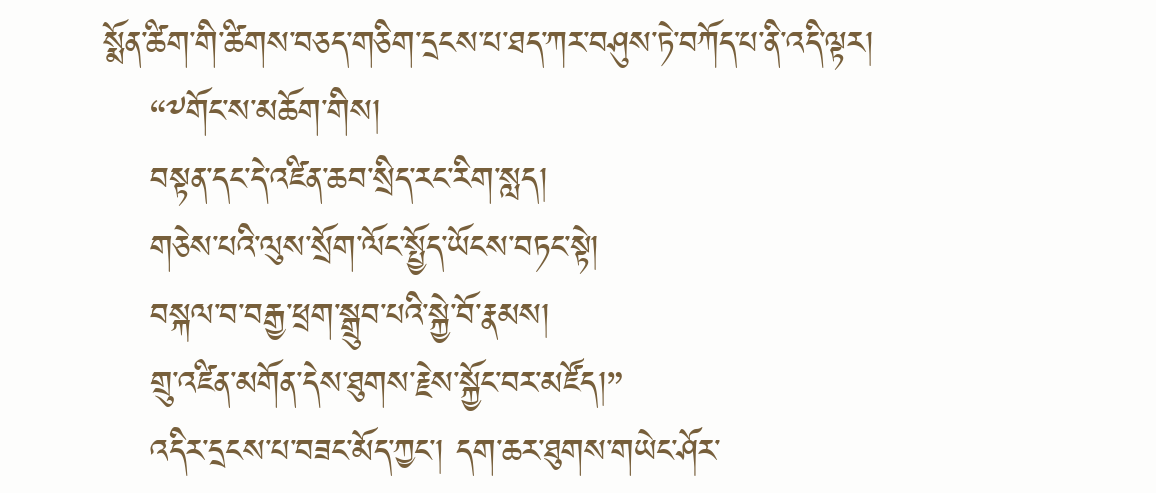སྨོན་ཚིག་གི་ཚིགས་བཅད་གཅིག་དྲངས་པ་ཐད་ཀར་བཤུས་ཏེ་བཀོད་པ་ནི་འདི་ལྟར།
    “༸གོང་ས་མཆོག་གིས།
    བསྟན་དང་དེ་འཛིན་ཆབ་སྲིད་རང་རིག་སླད།
    གཅེས་པའི་ལུས་སྲོག་ལོང་སྤྱོད་ཡོངས་བཏང་སྟེ།
    བསྐལ་བ་བརྒྱ་ཕྲག་སྒྲུབ་པའི་སྐྱེ་བོ་རྣམས།
    གྲུ་འཛིན་མགོན་དེས་ཐུགས་རྗེས་སྐྱོང་བར་མཛོད།”
    འདིར་དྲངས་པ་བཟང་མོད་ཀྱང་། དག་ཆར་ཐུགས་གཡེང་ཤོར་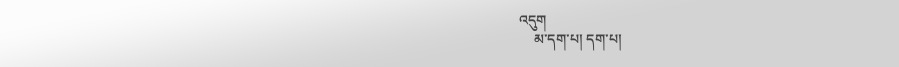འདུག
    མ་དག་པ། དག་པ།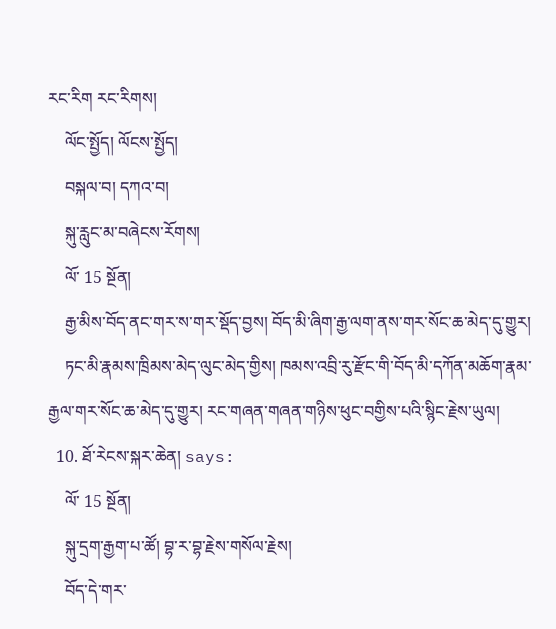རང་རིག རང་རིགས།
    ལོང་སྤྱོད། ལོངས་སྤྱོད།
    བསྐལ་བ། དཀའ་བ།
    སྐུ་རླུང་མ་བཞེངས་རོགས།
    ལོ་ 15 སྔོན།
    རྒྱ་མིས་བོད་ནང་གར་ས་གར་སྡོད་བྱས། བོད་མི་ཞིག་རྒྱ་ལག་ནས་གར་སོང་ཆ་མེད་དུ་གྱུར།
    ཏང་མི་རྣམས་ཁྲིམས་མེད་ལུང་མེད་གྱིས། ཁམས་འབྲི་རུ་རྫོང་གི་བོད་མི་དཀོན་མཆོག་རྣམ་རྒྱལ་གར་སོང་ཆ་མེད་དུ་གྱུར། རང་གཞན་གཞན་གཉིས་ཕུང་བགྱིས་པའི་སྙིང་རྗེས་ཡུལ།
  10. ཐོ་རེངས་སྐར་ཆེན། says:
    ལོ་ 15 སྔོན།
    སྐུ་དྲག་རྒྱག་པ་ཚོ། བྷ་ར་བྷ་རྗེས་གསོལ་རྗེས།
    བོད་དེ་གར་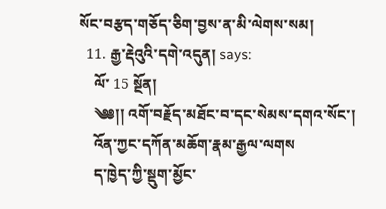སོང་བརྩད་གཅོད་ཅིག་བྱས་ན་མི་ལེགས་སམ།
  11. རྒྱ་རྡེའུའི་དགེ་འདུན། says:
    ལོ་ 15 སྔོན།
    ༄༅།། འགོ་བརྗོད་མཐོང་བ་དང་སེམས་དགའ་སོང་།
    འོན་ཀྱང་དཀོན་མཆོག་རྣམ་རྒྱལ་ལགས
    ད་ཁྱེད་ཀྱི་སྡུག་མྱོང་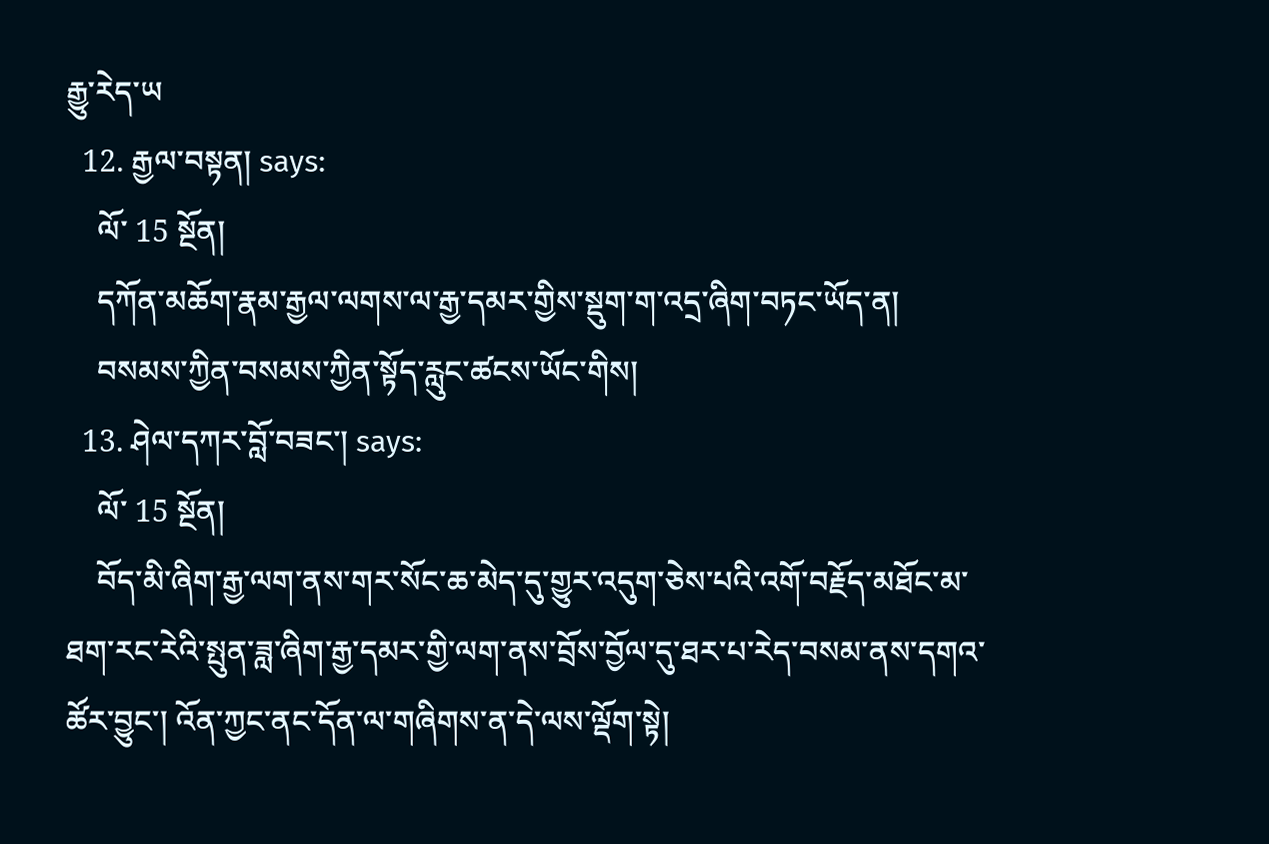རྒྱུ་རེད་ཡ
  12. རྒྱལ་བསྟན། says:
    ལོ་ 15 སྔོན།
    དཀོན་མཆོག་རྣམ་རྒྱལ་ལགས་ལ་རྒྱ་དམར་གྱིས་སྡུག་ག་འདྲ་ཞིག་བཏང་ཡོད་ན།
    བསམས་ཀྱིན་བསམས་ཀྱིན་སྟོད་རླུང་ཚངས་ཡོང་གིས།
  13. ཤེལ་དཀར་བློ་བཟང་། says:
    ལོ་ 15 སྔོན།
    བོད་མི་ཞིག་རྒྱ་ལག་ནས་གར་སོང་ཆ་མེད་དུ་གྱུར་འདུག་ཅེས་པའི་འགོ་བརྗོད་མཐོང་མ་ཐག་རང་རེའི་སྤུན་ཟླ་ཞིག་རྒྱ་དམར་གྱི་ལག་ནས་བྲོས་བྱོལ་དུ་ཐར་པ་རེད་བསམ་ནས་དགའ་ཚོར་བྱུང་། འོན་ཀྱང་ནང་དོན་ལ་གཞིགས་ན་དེ་ལས་ལྡོག་སྟེ།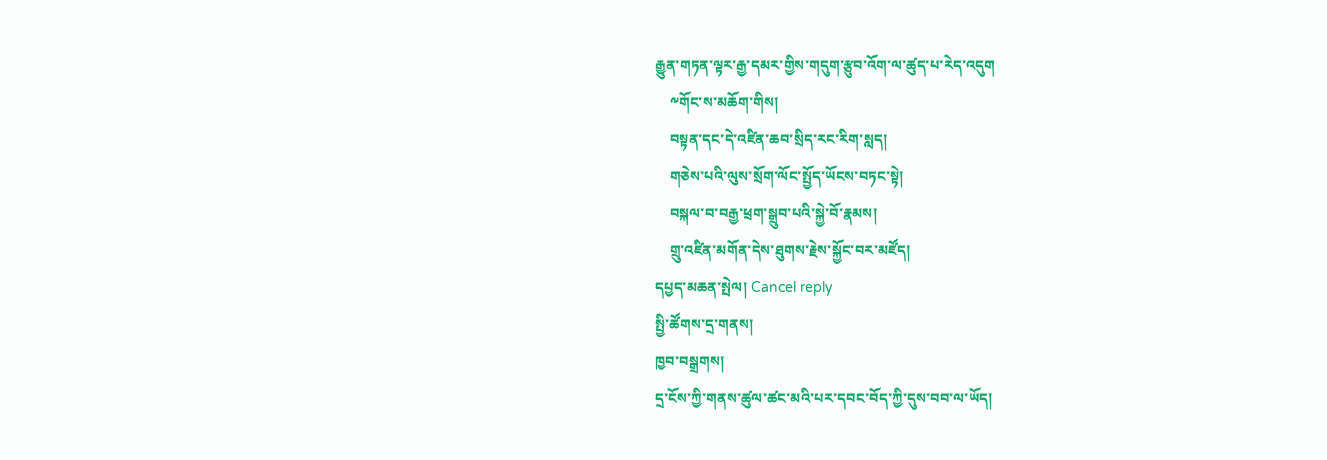རྒྱུན་གཏན་ལྟར་རྒྱ་དམར་གྱིས་གདུག་རྩུབ་འོག་ལ་ཚུད་པ་རེད་འདུག
    ༸གོང་ས་མཆོག་གིས།
    བསྟན་དང་དེ་འཛིན་ཆབ་སྲིད་རང་རིག་སླད།
    གཅེས་པའི་ལུས་སྲོག་ལོང་སྤྱོད་ཡོངས་བཏང་སྟེ།
    བསྐལ་བ་བརྒྱ་ཕྲག་སྒྲུབ་པའི་སྐྱེ་བོ་རྣམས།
    གྲུ་འཛིན་མགོན་དེས་ཐུགས་རྗེས་སྐྱོང་བར་མཛོད།
དཔྱད་མཆན་སྤེལ། Cancel reply
སྤྱི་ཚོགས་དྲ་གནས།
ཁྱབ་བསྒྲགས།
དྲ་ངོས་ཀྱི་གནས་ཚུལ་ཚང་མའི་པར་དབང་བོད་ཀྱི་དུས་བབ་ལ་ཡོད།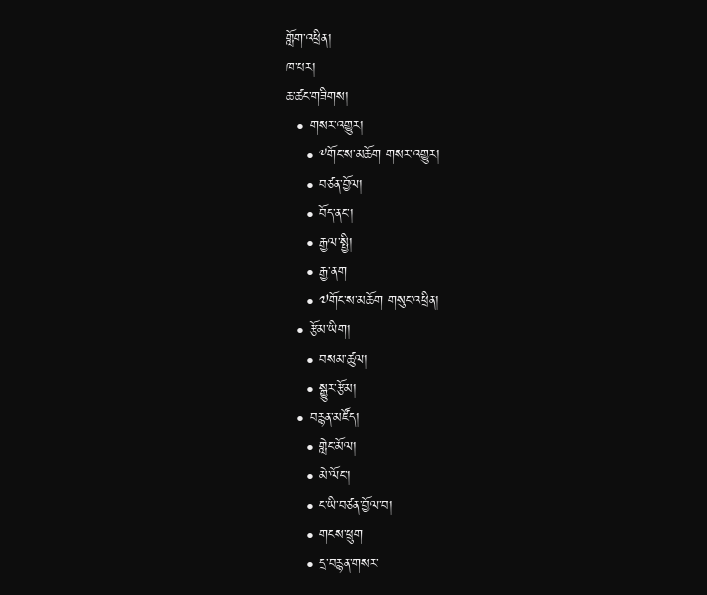གློག་འཕྲིན།
ཁ་པར།
ཆ་ཚང་གཟིགས།
  • གསར་འགྱུར།
    • ༸གོང་ས་མཆོག གསར་འགྱུར།
    • བཙན་བྱོལ།
    • བོད་ནང་།
    • རྒྱལ་སྤྱི།
    • རྒྱ་ནག
    • ༧གོང་ས་མཆོག གསུང་འཕྲིན།
  • རྩོམ་ཡིག།
    • བསམ་ཚུལ།
    • སྒྱུར་རྩོམ།
  • བརྙན་མཛོད།
    • གླེང་མོལ།
    • མེ་ལོང་།
    • ང་ཡི་བཙན་བྱོལ་བ།
    • གངས་ཕྲུག
    • དྲ་བརྙན་གསར་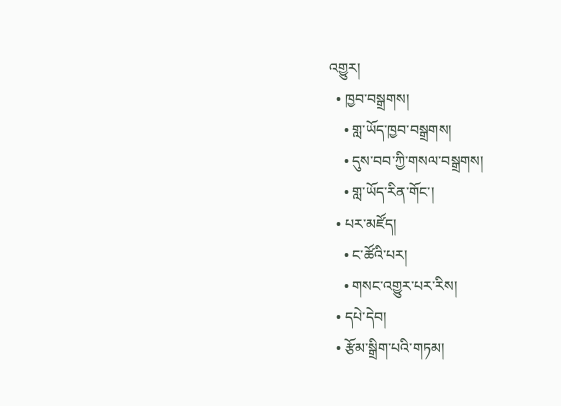འགྱུར།
  • ཁྱབ་བསྒྲགས།
    • གླ་ཡོད་ཁྱབ་བསྒྲགས།
    • དུས་བབ་ཀྱི་གསལ་བསྒྲགས།
    • གླ་ཡོད་རིན་གོང་།
  • པར་མཛོད།
    • ང་ཚོའི་པར།
    • གསང་འགྱུར་པར་རིས།
  • དཔེ་དེབ།
  • རྩོམ་སྒྲིག་པའི་གཏམ།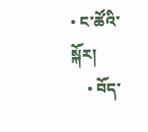• ང་ཚོའི་སྐོར།
    • བོད་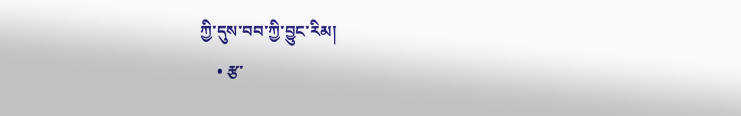ཀྱི་དུས་བབ་ཀྱི་བྱུང་རིམ།
    • རྩ་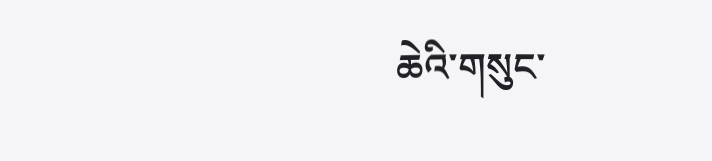ཆེའི་གསུང་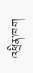འཕྲིན་ཁག